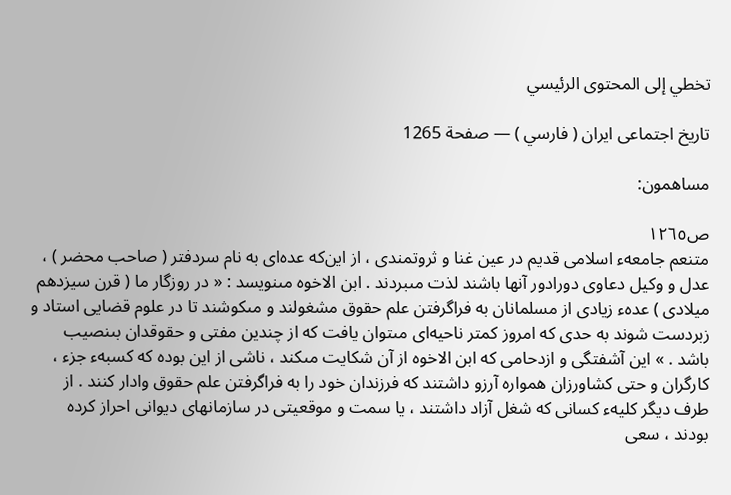تخطي إلى المحتوى الرئيسي

تاريخ اجتماعى ايران ( فارسي ) — صفحة 1265

مساهمون:

ص١٢٦٥
متنعم جامعهء اسلامى قديم در عين غنا و ثروتمندى ، از اين‌كه عده‌اى به نام سردفتر ( صاحب محضر ) ، عدل و وكيل دعاوى دورادور آنها باشند لذت مىبردند . ابن الاخوه مىنويسد : « در روزگار ما ( قرن سيزدهم ميلادى ) عدهء زيادى از مسلمانان به فراگرفتن علم حقوق مشغولند و مىكوشند تا در علوم قضايى استاد و زبردست شوند به حدى كه امروز كمتر ناحيه‌اى مىتوان يافت كه از چندين مفتى و حقوقدان بىنصيب باشد . » اين آشفتگى و ازدحامى كه ابن الاخوه از آن شكايت مىكند ، ناشى از اين بوده كه كسبهء جزء ، كارگران و حتى كشاورزان همواره آرزو داشتند كه فرزندان خود را به فراگرفتن علم حقوق وادار كنند . از طرف ديگر كليهء كسانى كه شغل آزاد داشتند ، يا سمت و موقعيتى در سازمانهاى ديوانى احراز كرده بودند ، سعى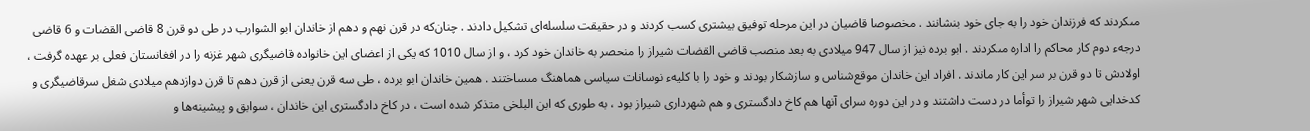مىكردند كه فرزندان خود را به جاى خود بنشانند . مخصوصا قاضيان در اين مرحله توفيق بيشترى كسب كردند و در حقيقت سلسله‌اى تشكيل دادند . چنان‌كه در قرن نهم و دهم از خاندان ابو الشوارب در طى دو قرن 8 قاضى القضات و 6 قاضى درجهء دوم كار محاكم را اداره مىكردند . ابو برده نيز از سال 947 ميلادى به بعد منصب قاضى القضات شيراز را منحصر به خاندان خود كرد ، و از سال 1010 كه يكى از اعضاى اين خانواده قاضيگرى شهر غزنه را در افغانستان فعلى بر عهده گرفت ، اولادش تا دو قرن بر سر اين كار ماندند . افراد اين خاندان موقع‌شناس و سازشكار بودند و خود را با كليهء نوسانات سياسى هماهنگ مىساختند . همين خاندان ابو برده ، طى سه قرن يعنى از قرن دهم تا قرن دوازدهم ميلادى شغل سرقاضيگرى و كدخدايى شهر شيراز را توأما در دست داشتند و در اين دوره سراى آنها هم كاخ دادگسترى و هم شهردارى شيراز بود ، به طورى كه ابن البلخى متذكر شده است ، در كاخ دادگسترى اين خاندان ، سوابق و پيشينه‌ها و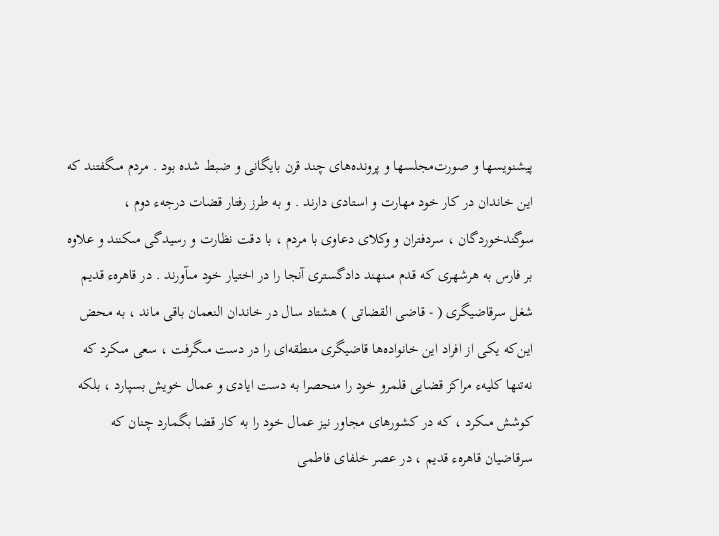پيشنويسها و صورت‌مجلسها و پرونده‌هاى چند قرن بايگانى و ضبط شده بود . مردم مىگفتند كه اين خاندان در كار خود مهارت و استادى دارند . و به طرز رفتار قضات درجهء دوم ، سوگندخوردگان ، سردفتران و وكلاى دعاوى با مردم ، با دقت نظارت و رسيدگى مىكنند و علاوه بر فارس به هرشهرى كه قدم مىنهند دادگسترى آنجا را در اختيار خود مىآورند . در قاهرهء قديم شغل سرقاضيگرى ( - قاضى القضاتى ) هشتاد سال در خاندان النعمان باقى ماند ، به محض اين‌كه يكى از افراد اين خانواده‌ها قاضيگرى منطقه‌اى را در دست مىگرفت ، سعى مىكرد كه نه‌تنها كليهء مراكز قضايى قلمرو خود را منحصرا به دست ايادى و عمال خويش بسپارد ، بلكه كوشش مىكرد ، كه در كشورهاى مجاور نيز عمال خود را به كار قضا بگمارد چنان كه سرقاضيان قاهرهء قديم ، در عصر خلفاى فاطمى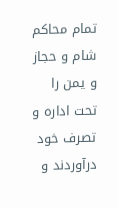تمام محاكم شام و حجاز و يمن را تحت اداره و تصرف خود درآوردند و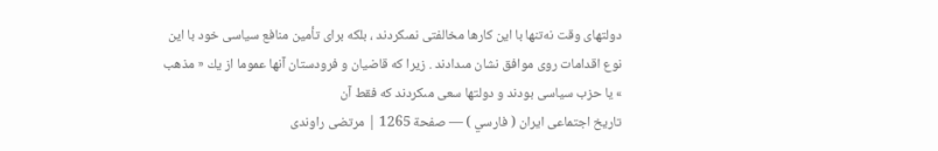دولتهاى وقت نه‌تنها با اين كارها مخالفتى نمىكردند ، بلكه براى تأمين منافع سياسى خود با اين نوع اقدامات روى موافق نشان مىدادند . زيرا كه قاضيان و فرودستان آنها عموما از يك « مذهب » يا حزب سياسى بودند و دولتها سعى مىكردند كه فقط آن
تاريخ اجتماعى ايران ( فارسي ) — صفحة 1265 | مرتضى راوندى